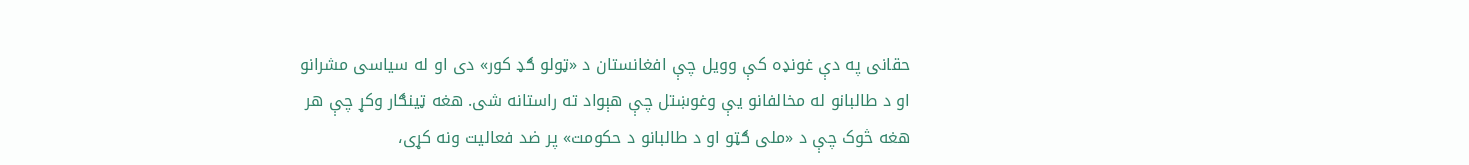حقانی په دې غونډه کې وویل چې افغانستان د «ټولو ګډ کور» دی او له سیاسی مشرانو او د طالبانو له مخالفانو یې وغوښتل چې هېواد ته راستانه شی. هغه ټینګار وکړ چې هر هغه څوک چې د «ملی ګټو او د طالبانو د حکومت» پر ضد فعالیت ونه کړی،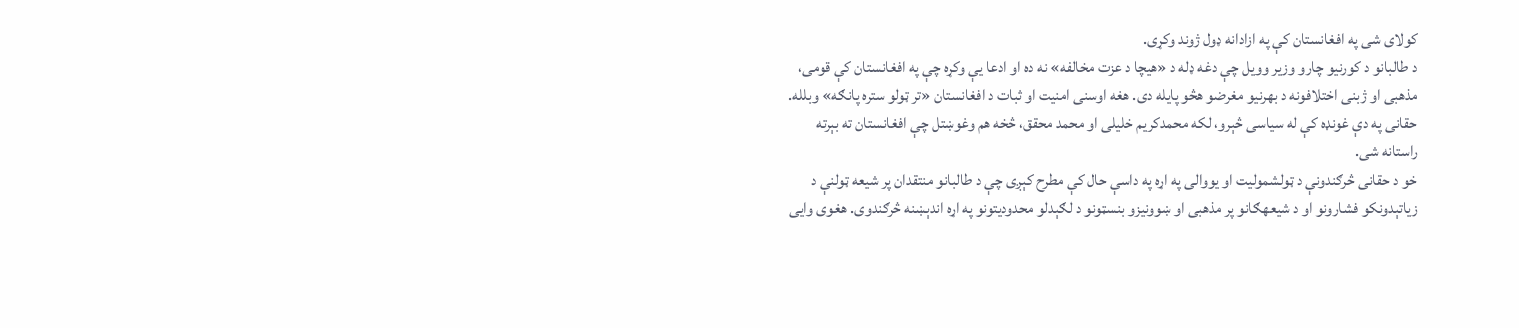کولای شی په افغانستان کې په ازادانه ډول ژوند وکړی.
د طالبانو د کورنیو چارو وزیر وویل چې دغه ډله د «هیچا د عزت مخالفه» نه ده او ادعا یې وکړه چې په افغانستان کې قومی، مذهبی او ژبنی اختلافونه د بهرنیو مغرضو هڅو پایله دی. هغه اوسنی امنیت او ثبات د افغانستان «تر ټولو ستره پانګه» وبلله.
حقانی په دې غونډه کې له سیاسی څېرو، لکه محمدکریم خلیلی او محمد محقق، څخه هم وغوښتل چې افغانستان ته بېرته راستانه شی.
خو د حقانی څرګندونې د ټولشمولیت او یووالی په اړه په داسې حال کې مطرح کېږی چې د طالبانو منتقدان پر شیعه ټولنې د زیاتېدونکو فشارونو او د شیعهګانو پر مذهبی او ښوونیزو بنسټونو د لګېدلو محدودیتونو په اړه اندېښنه څرګندوی. هغوی وایی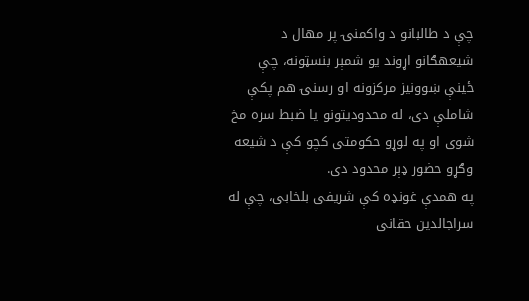چې د طالبانو د واکمنۍ پر مهال د شیعهګانو اړوند یو شمېر بنسټونه، چې ځینې ښوونیز مرکزونه او رسنۍ هم پکې شاملې دی، له محدودیتونو یا ضبط سره مخ شوی او په لوړو حکومتی کچو کې د شیعه وګړو حضور ډېر محدود دی.
په همدې غونډه کې شریفی بلخابی، چې له سراجالدین حقانی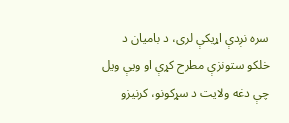سره نږدې اړیکې لری، د بامیان د خلکو ستونزې مطرح کړې او ویې ویل چې دغه ولایت د سړکونو، کرنیزو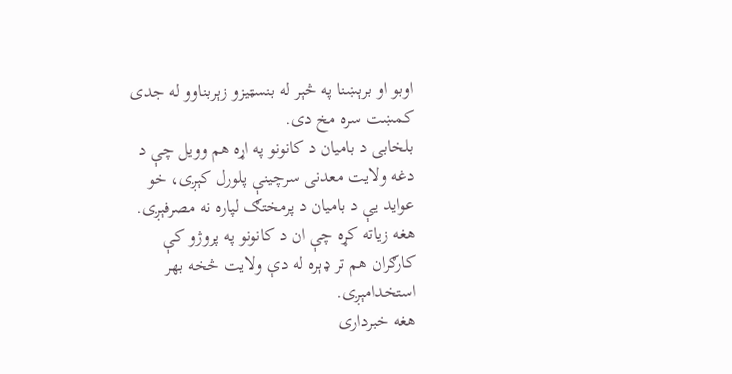اوبو او برېښنا په څېر له بنسټیزو زېربناوو له جدی کمښت سره مخ دی.
بلخابی د بامیان د کانونو په اړه هم وویل چې د دغه ولایت معدنی سرچینې پلورل کېږی، خو عواید یې د بامیان د پرمختګ لپاره نه مصرفېږی. هغه زیاته کړه چې ان د کانونو په پروژو کې کارګران هم تر ډېره له دې ولایت څخه بهر استخدامېږی.
هغه خبرداری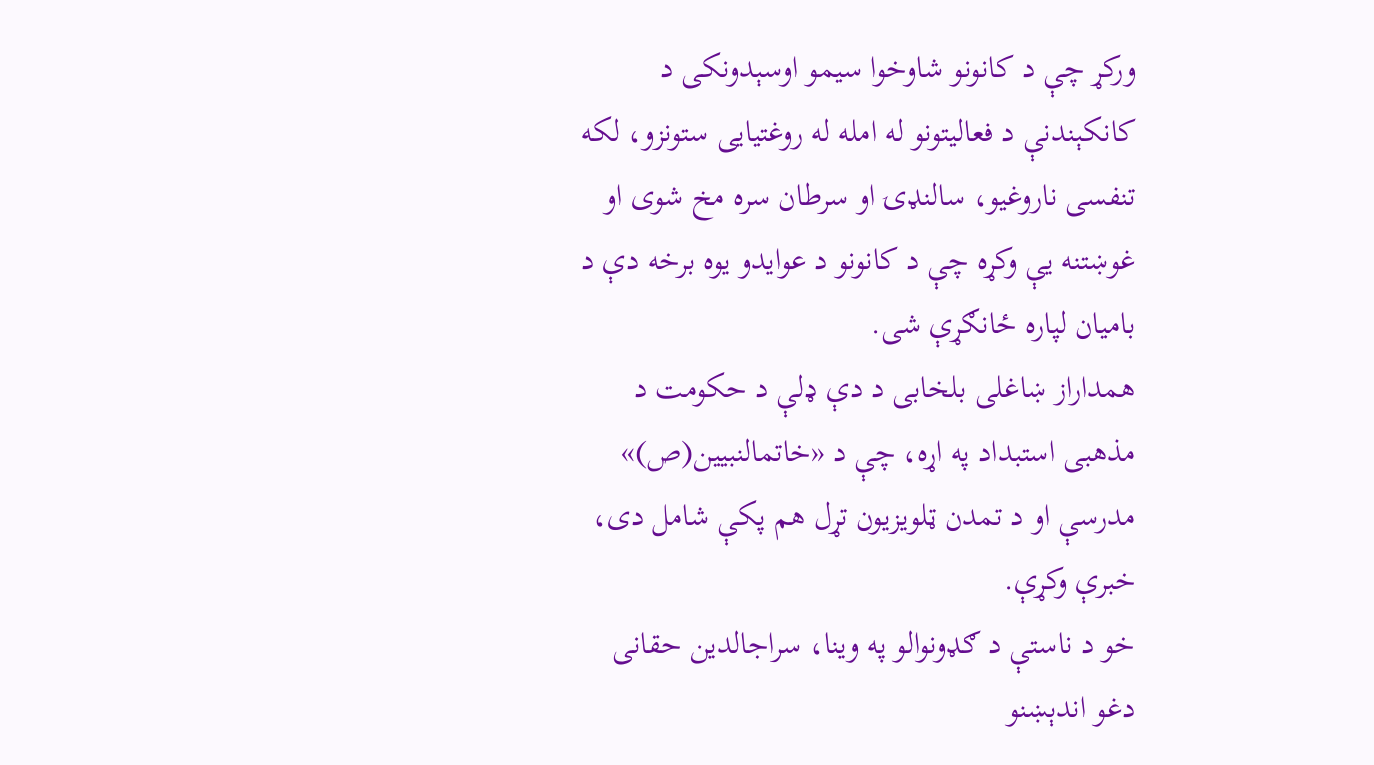ورکړ چې د کانونو شاوخوا سیمو اوسېدونکی د کانکېندنې د فعالیتونو له امله له روغتیایی ستونزو، لکه تنفسی ناروغیو، سالنډۍ او سرطان سره مخ شوی او غوښتنه یې وکړه چې د کانونو د عوایدو یوه برخه دې د بامیان لپاره ځانګړې شی.
همداراز ښاغلی بلخابی د دې ډلې د حکومت د مذهبی استبداد په اړه، چې د «خاتمالنبیین(ص)» مدرسې او د تمدن ټلویزیون تړل هم پکې شامل دی، خبرې وکړې.
خو د ناستې د ګډونوالو په وینا، سراجالدین حقانی دغو اندېښنو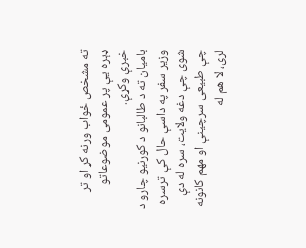ته مشخص ځواب ورنه کړ او تر ډېره یې پر عمومی موضوعاتو خبرې وکړې.
بامیان ته د طالبانو د کورنیو چارو د وزیر سفر په داسې حال کې ترسره شوی چې دغه ولایت، سره له دې چې طبیعی سرچینې او مهم کانونه لری، لا هم له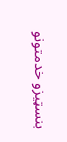بنسټیزو خدمتونو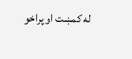له کمښت او پراخو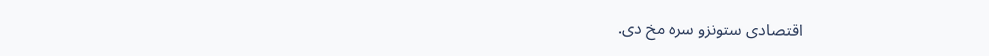اقتصادی ستونزو سره مخ دی.